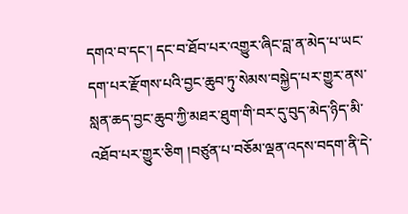དགའ་བ་དང་། དང་བ་ཐོབ་པར་འགྱུར་ཞིང་བླ་ན་མེད་པ་ཡང་དག་པར་རྫོགས་པའི་བྱང་ཆུབ་ཏུ་སེམས་བསྐྱེད་པར་གྱུར་ནས་སླན་ཆད་བྱང་ཆུབ་ཀྱི་མཐར་ཐུག་གི་བར་དུ་བུད་མེད་ཉིད་མི་འཐོབ་པར་གྱུར་ཅིག །བཙུན་པ་བཅོམ་ལྡན་འདས་བདག་ནི་དེ་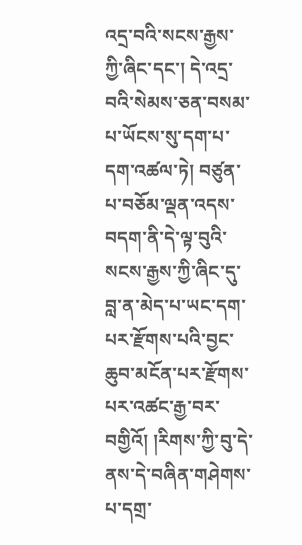འདྲ་བའི་སངས་རྒྱས་ཀྱི་ཞིང་དང་། དེ་འདྲ་བའི་སེམས་ཅན་བསམ་པ་ཡོངས་སུ་དག་པ་དག་འཚལ་ཏེ། བཙུན་པ་བཅོམ་ལྡན་འདས་བདག་ནི་དེ་ལྟ་བུའི་སངས་རྒྱས་ཀྱི་ཞིང་དུ་བླ་ན་མེད་པ་ཡང་དག་པར་རྫོགས་པའི་བྱང་ཆུབ་མངོན་པར་རྫོགས་པར་འཚང་རྒྱ་བར་བགྱིའོ། །རིགས་ཀྱི་བུ་དེ་ནས་དེ་བཞིན་གཤེགས་པ་དགྲ་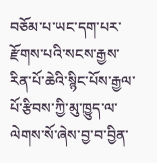བཅོམ་པ་ཡང་དག་པར་རྫོགས་པའི་སངས་རྒྱས་རིན་པོ་ཆེའི་སྙིང་པོས་རྒྱལ་པོ་རྩིབས་ཀྱི་མུ་ཁྱུད་ལ་ལེགས་སོ་ཞེས་བྱ་བ་བྱིན་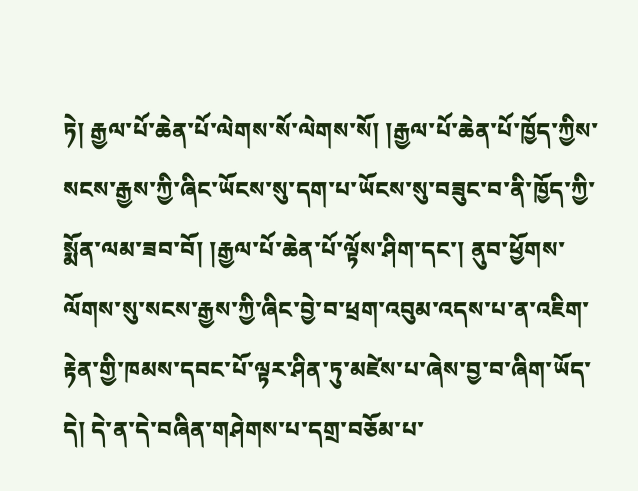ཏེ། རྒྱལ་པོ་ཆེན་པོ་ལེགས་སོ་ལེགས་སོ། །རྒྱལ་པོ་ཆེན་པོ་ཁྱོད་ཀྱིས་སངས་རྒྱས་ཀྱི་ཞིང་ཡོངས་སུ་དག་པ་ཡོངས་སུ་བཟུང་བ་ནི་ཁྱོད་ཀྱི་སྨོན་ལམ་ཟབ་བོ། །རྒྱལ་པོ་ཆེན་པོ་ལྟོས་ཤིག་དང་། ནུབ་ཕྱོགས་ལོགས་སུ་སངས་རྒྱས་ཀྱི་ཞིང་བྱེ་བ་ཕྲག་འབུམ་འདས་པ་ན་འཇིག་རྟེན་གྱི་ཁམས་དབང་པོ་ལྟར་ཤིན་ཏུ་མཛེས་པ་ཞེས་བྱ་བ་ཞིག་ཡོད་དེ། དེ་ན་དེ་བཞིན་གཤེགས་པ་དགྲ་བཅོམ་པ་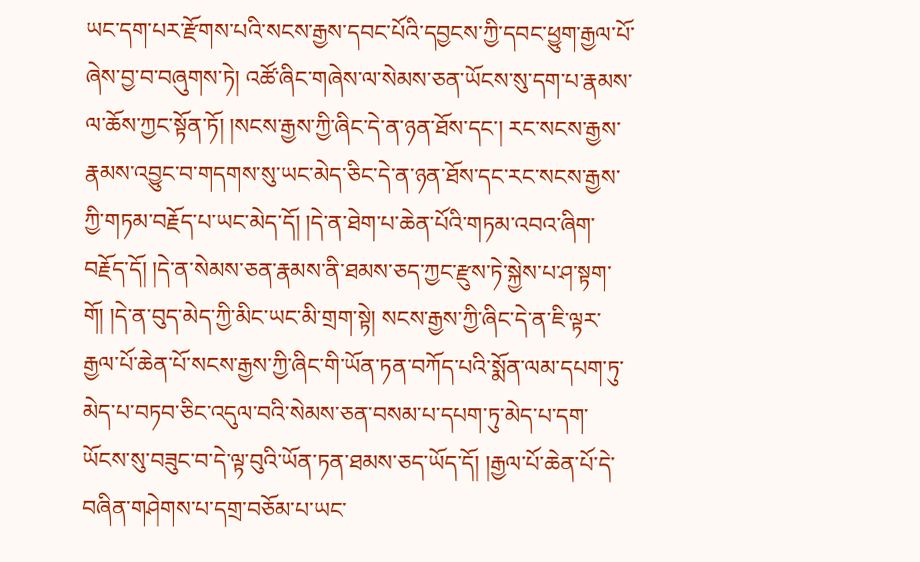ཡང་དག་པར་རྫོགས་པའི་སངས་རྒྱས་དབང་པོའི་དབྱངས་ཀྱི་དབང་ཕྱུག་རྒྱལ་པོ་ཞེས་བྱ་བ་བཞུགས་ཏེ། འཚོ་ཞིང་གཞེས་ལ་སེམས་ཅན་ཡོངས་སུ་དག་པ་རྣམས་ལ་ཆོས་ཀྱང་སྟོན་ཏོ། །སངས་རྒྱས་ཀྱི་ཞིང་དེ་ན་ཉན་ཐོས་དང་། རང་སངས་རྒྱས་རྣམས་འབྱུང་བ་གདགས་སུ་ཡང་མེད་ཅིང་དེ་ན་ཉན་ཐོས་དང་རང་སངས་རྒྱས་ཀྱི་གཏམ་བརྗོད་པ་ཡང་མེད་དོ། །དེ་ན་ཐེག་པ་ཆེན་པོའི་གཏམ་འབའ་ཞིག་བརྗོད་དོ། །དེ་ན་སེམས་ཅན་རྣམས་ནི་ཐམས་ཅད་ཀྱང་རྫུས་ཏེ་སྐྱེས་པ་ཤ་སྟག་གོ། །དེ་ན་བུད་མེད་ཀྱི་མིང་ཡང་མི་གྲག་སྟེ། སངས་རྒྱས་ཀྱི་ཞིང་དེ་ན་ཇི་ལྟར་རྒྱལ་པོ་ཆེན་པོ་སངས་རྒྱས་ཀྱི་ཞིང་གི་ཡོན་ཏན་བཀོད་པའི་སྨོན་ལམ་དཔག་ཏུ་མེད་པ་བཏབ་ཅིང་འདུལ་བའི་སེམས་ཅན་བསམ་པ་དཔག་ཏུ་མེད་པ་དག་ཡོངས་སུ་བཟུང་བ་དེ་ལྟ་བུའི་ཡོན་ཏན་ཐམས་ཅད་ཡོད་དོ། །རྒྱལ་པོ་ཆེན་པོ་དེ་བཞིན་གཤེགས་པ་དགྲ་བཅོམ་པ་ཡང་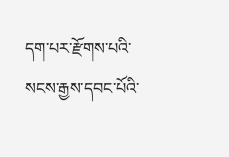དག་པར་རྫོགས་པའི་སངས་རྒྱས་དབང་པོའི་